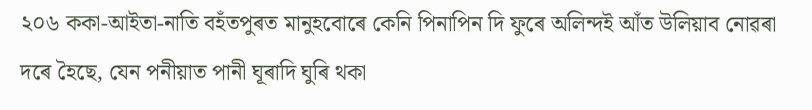২০৬ ককা-আইতা-নাতি বহঁতপুৰত মানুহবোৰে কেনি পিনাপিন দি ফুৰে অলিন্দই আঁত উলিয়াব নোৱৰা দৰে হৈছে, যেন পনীয়াত পানী ঘূৰাদি ঘুৰি থকা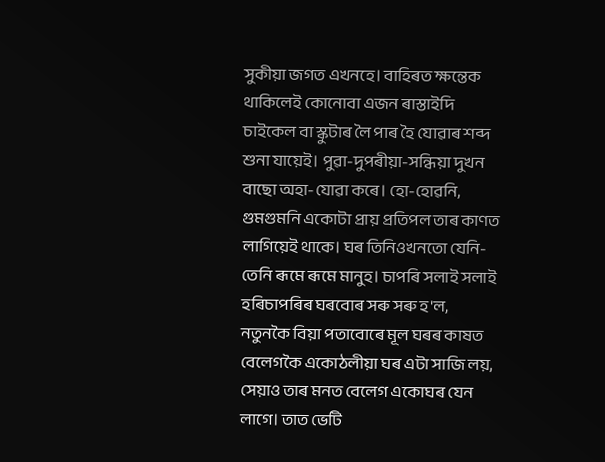সুকীয়া জগত এখনহে। বাহিৰত ক্ষন্তেক থাকিলেই কোনোবা এজন ৰাস্তাইদি চাইকেল বা স্কুটাৰ লৈ পাৰ হৈ যোৱাৰ শব্দ শুনা যায়েই। পুৱা-দুপৰীয়া-সন্ধিয়া দুখন বাছো অহা-যোৱা কৰে। হো-হোৱনি, গুমগুমনি একোটা প্ৰায় প্ৰতিপল তাৰ কাণত লাগিয়েই থাকে। ঘৰ তিনিওখনতো যেনি-তেনি ৰূমে ৰূমে মানুহ। চাপৰি সলাই সলাই হৰিচাপৰিৰ ঘৰবোৰ সৰু সৰু হ'ল, নতুনকৈ বিয়া পতাবোৰে মূল ঘৰৰ কাষত বেলেগকৈ একোঠলীয়া ঘৰ এটা সাজি লয়, সেয়াও তাৰ মনত বেলেগ একোঘৰ যেন লাগে। তাত ভেটি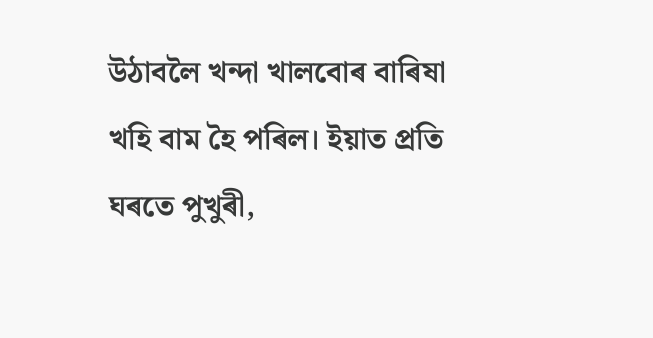উঠাবলৈ খন্দা খালবোৰ বাৰিষা খহি বাম হৈ পৰিল। ইয়াত প্ৰতি ঘৰতে পুখুৰী,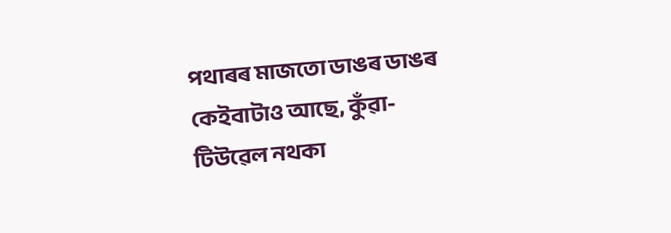পথাৰৰ মাজতো ডাঙৰ ডাঙৰ কেইবাটাও আছে, কুঁৱা-টিউৱেল নথকা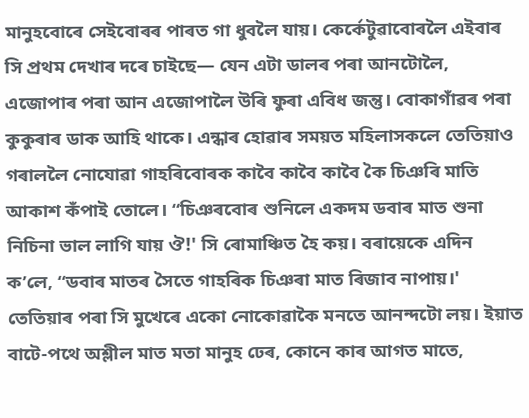মানুহবোৰে সেইবোৰৰ পাৰত গা ধুবলৈ যায়। কেৰ্কেটুৱাবোৰলৈ এইবাৰ সি প্ৰথম দেখাৰ দৰে চাইছে— যেন এটা ডালৰ পৰা আনটোলৈ, এজোপাৰ পৰা আন এজোপালৈ উৰি ফুৰা এবিধ জন্তু। বোকাগাঁৱৰ পৰা কুকুৰাৰ ডাক আহি থাকে। এন্ধাৰ হোৱাৰ সময়ত মহিলাসকলে তেতিয়াও গৰাললৈ নোযোৱা গাহৰিবোৰক কাবৈ কাবৈ কাবৈ কৈ চিঞৰি মাতি আকাশ কঁপাই তোলে। “চিঞৰবোৰ শুনিলে একদম ডবাৰ মাত শুনা নিচিনা ভাল লাগি যায় ঔ!' সি ৰোমাঞ্চিত হৈ কয়। বৰায়েকে এদিন ক’লে, “ডবাৰ মাতৰ সৈতে গাহৰিক চিঞৰা মাত ৰিজাব নাপায়।' তেতিয়াৰ পৰা সি মুখেৰে একো নোকোৱাকৈ মনতে আনন্দটো লয়। ইয়াত বাটে-পথে অশ্লীল মাত মতা মানুহ ঢেৰ, কোনে কাৰ আগত মাতে,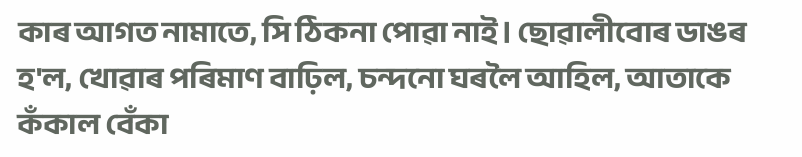কাৰ আগত নামাতে, সি ঠিকনা পোৱা নাই। ছোৱালীবোৰ ডাঙৰ হ'ল, খোৱাৰ পৰিমাণ বাঢ়িল, চন্দনো ঘৰলৈ আহিল, আতাকে কঁকাল বেঁকা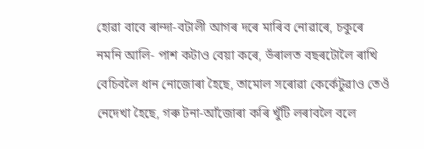হোৱা বাবে ৰান্দা-বটালী আগৰ দৰে মাৰিব নোৱাৰে, চকুৰে নমনি আলি- পাশ কটাও বেয়া কৰে, ভঁৰালত বছৰটোলৈ ৰাখি বেচিবলৈ ধান নোজোৰা হৈছে, তামোল সৰোৱা কেৰ্কেটুৱাও তেওঁ নেদেখা হৈছে, গৰু টনা-আঁজোৰা কৰি খুঁটি লৰাবলৈ বলে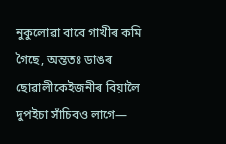নুকুলোৱা বাবে গাখীৰ কমি গৈছে, অন্ততঃ ডাঙৰ ছোৱালীকেইজনীৰ বিয়ালৈ দুপইচা সাঁচিবও লাগে—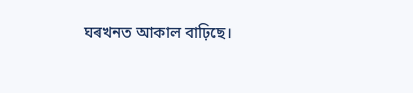ঘৰখনত আকাল বাঢ়িছে।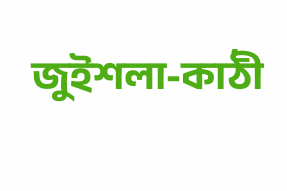জুইশলা-কাঠী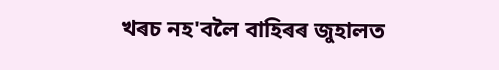খৰচ নহ'বলৈ বাহিৰৰ জুহালত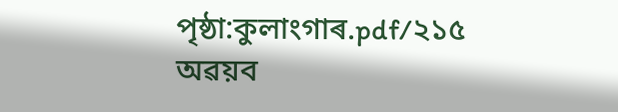পৃষ্ঠা:কুলাংগাৰ.pdf/২১৫
অৱয়ব